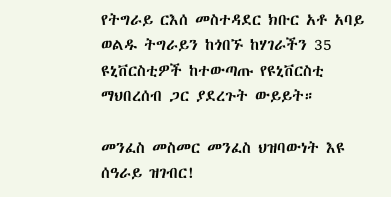የትግራይ ርእሰ መስተዳደር ክቡር አቶ አባይ ወልዱ ትግራይን ከጎበኙ ከሃገራችን 35 ዩኒቨርስቲዎች ከተውጣጡ የዩኒቨርስቲ ማህበረሰብ ጋር ያደረጉት ውይይት።

መንፈስ መስመር መንፈስ ህዝባውነት እዩ ሰዓራይ ዝገብር!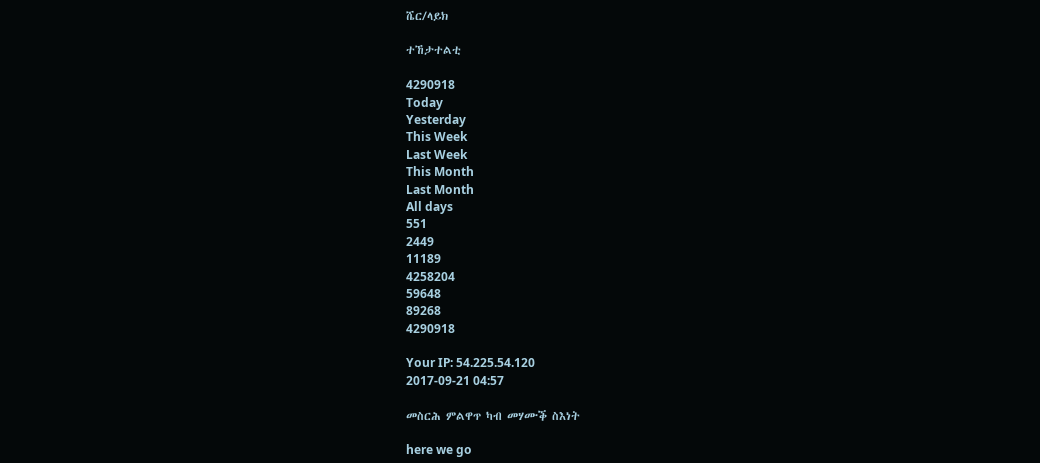ሼር/ላይክ

ተኸታተልቲ

4290918
Today
Yesterday
This Week
Last Week
This Month
Last Month
All days
551
2449
11189
4258204
59648
89268
4290918

Your IP: 54.225.54.120
2017-09-21 04:57

መስርሕ ምልዋጥ ካብ መሃሙቕ ስእነት

here we go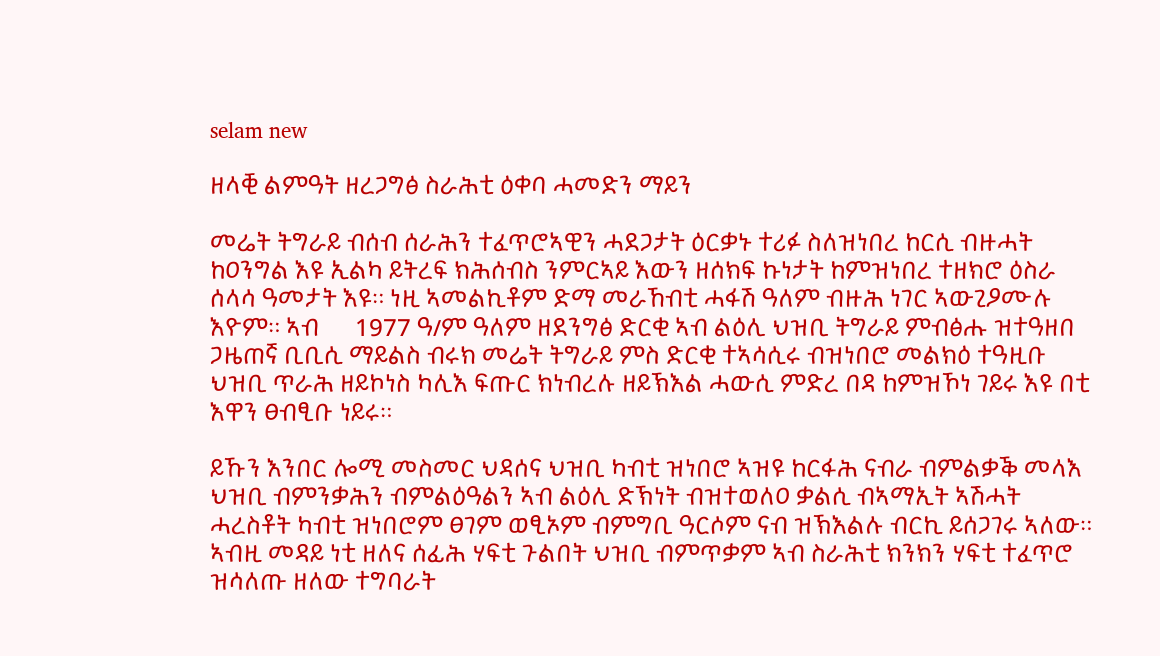selam new

ዘላቒ ልምዓት ዘረጋግፅ ስራሕቲ ዕቀባ ሓመድን ማይን

መሬት ትግራይ ብሰብ ሰራሕን ተፈጥሮኣዊን ሓደጋታት ዕርቃኑ ተሪፉ ስለዝነበረ ከርሲ ብዙሓት ከዐንግል እዩ ኢልካ ይትረፍ ክሕሰብስ ንምርኣይ እውን ዘሰክፍ ኩነታት ከምዝነበረ ተዘክሮ ዕስራ ሰላሳ ዓመታት እዩ። ነዚ ኣመልኪቶም ድማ መራኸብቲ ሓፋሽ ዓለም ብዙሕ ነገር ኣውጊዖሙሉ እዮም። ኣብ      1977 ዓ/ም ዓለም ዘደንግፅ ድርቂ ኣብ ልዕሊ ህዝቢ ትግራይ ምብፅሑ ዝተዓዘበ ጋዜጠኛ ቢቢሲ ማይልስ ብሩክ መሬት ትግራይ ምስ ድርቂ ተኣሳሲሩ ብዝነበሮ መልክዕ ተዓዚቡ ህዝቢ ጥራሕ ዘይኮነስ ካሊእ ፍጡር ክነብረሉ ዘይኽእል ሓውሲ ምድረ በዳ ከምዝኾነ ገይሩ እዩ በቲ እዋን ፀብፂቡ ነይሩ።

ይኹን እንበር ሎሚ መስመር ህዳሰና ህዝቢ ካብቲ ዝነበሮ ኣዝዩ ከርፋሕ ናብራ ብምልቃቕ መላእ ህዝቢ ብምንቃሕን ብምልዕዓልን ኣብ ልዕሊ ድኽነት ብዝተወለዐ ቃልሲ ብኣማኢት ኣሽሓት ሓረስቶት ካብቲ ዝነበሮም ፀገም ወፂኦም ብምግቢ ዓርሶም ናብ ዝኽእልሉ ብርኪ ይሰጋገሩ ኣለው። ኣብዚ መዳይ ነቲ ዘለና ሰፊሕ ሃፍቲ ጉልበት ህዝቢ ብምጥቃም ኣብ ስራሕቲ ክንክን ሃፍቲ ተፈጥሮ ዝሳለጡ ዘለው ተግባራት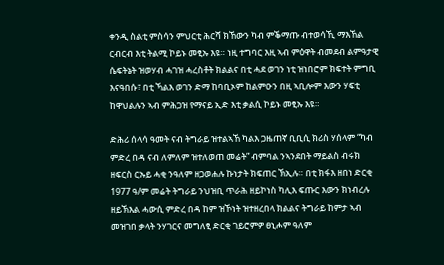ቀንዲ ስልቲ ምስሳን ምህርቲ ሕርሻ ክኸውን ካብ ምቕማጡ ብተወሳኺ ማእኸል ርብርብ እቲ ትልሚ ኮይኑ መፂኡ እዩ። ነዚ ተግባር እዚ ኣብ ምዕዋት ብመደብ ልምዓታዊ ሴፍትኔት ዝወሃብ ሓገዝ ሓረስቶት ክልልና በቲ ሓደ ወገን ነቲ ዝነበሮም ክፍተት ምግቢ እናዓበሱ፣ በቲ ኻልእ ወገን ድማ ከባቢኦም ከልምዑን በዚ ኣቢሎም እውን ሃፍቲ ከዋህልሉን ኣብ ምሕጋዝ የማናይ ኢድ እቲ ቃልሲ ኮይኑ መፂኡ እዩ።

ድሕሪ ሰላሳ ዓመት ናብ ትግራይ ዝተልኣኸ ካልእ ጋዜጠኛ ቢቢሲ ክሪስ ሃሰላም “ካብ ምድረ በዳ ናብ ለምለም ዝተለወጠ መሬት” ብምባል ንኣንደበት ማይልስ ብሩክ ዘፍርስ ርኡይ ሓቂ ንዓለም ዘጋወሐሉ ኩነታት ክፍጠር ኽኢሉ። በቲ ክፋእ ዘበነ ድርቂ 1977 ዓ/ም መሬት ትግራይ ንህዝቢ ጥራሕ ዘይኮነስ ካሊእ ፍጡር እውን ክነብረሉ ዘይኽእል ሓውሲ ምድረ በዳ ከም ዝኾነት ዝተዘረበላ ክልልና ትግራይ ከምታ ኣብ መዝገበ ቃላት ንሃገርና መግለፂ ድርቂ ገይሮምዎ ፀኒሖም ዓለም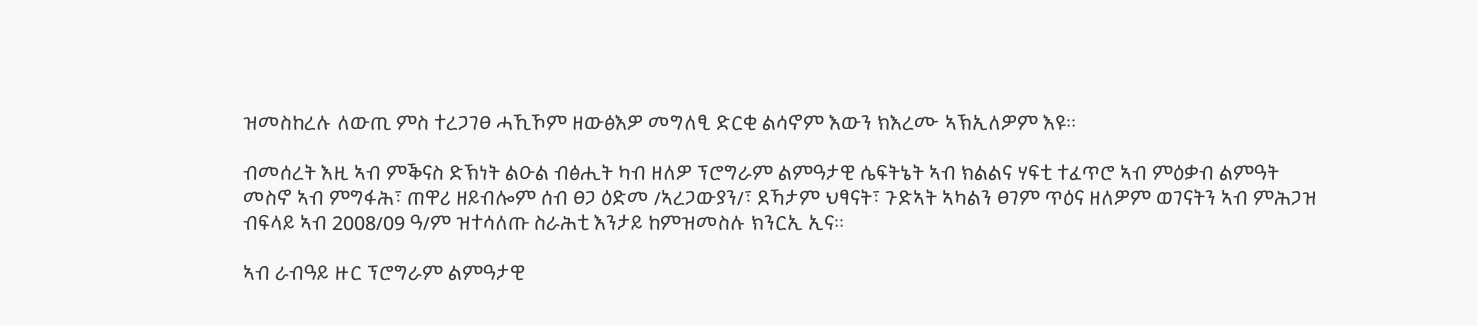ዝመስከረሉ ለውጢ ምስ ተረጋገፀ ሓኺኾም ዘውፅእዎ መግለፂ ድርቂ ልሳኖም እውን ክእረሙ ኣኽኢለዎም እዩ።

ብመሰረት እዚ ኣብ ምቕናስ ድኽነት ልዑል ብፅሒት ካብ ዘለዎ ፕሮግራም ልምዓታዊ ሴፍትኔት ኣብ ክልልና ሃፍቲ ተፈጥሮ ኣብ ምዕቃብ ልምዓት መስኖ ኣብ ምግፋሕ፣ ጠዋሪ ዘይብሎም ሰብ ፀጋ ዕድመ /ኣረጋውያን/፣ ደኻታም ህፃናት፣ ጉድኣት ኣካልን ፀገም ጥዕና ዘለዎም ወገናትን ኣብ ምሕጋዝ ብፍላይ ኣብ 2008/09 ዓ/ም ዝተሳለጡ ስራሕቲ እንታይ ከምዝመስሉ ክንርኢ ኢና።

ኣብ ራብዓይ ዙር ፕሮግራም ልምዓታዊ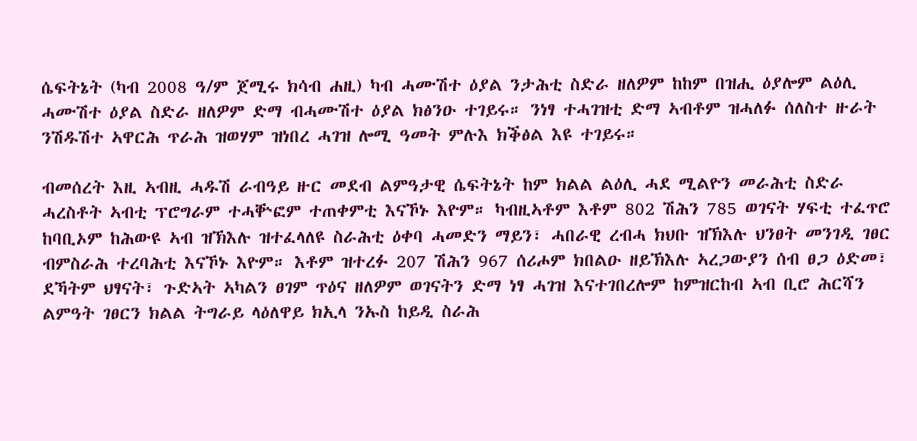ሴፍትኔት (ካብ 2008 ዓ/ም ጀሚሩ ክሳብ ሐዚ) ካብ ሓሙሽተ ዕያል ንታሕቲ ስድራ ዘለዎም ከከም በዝሒ ዕያሎም ልዕሊ ሓሙሽተ ዕያል ስድራ ዘለዎም ድማ ብሓሙሽተ ዕያል ክፅንዑ ተገይሩ። ንነፃ ተሓገዝቲ ድማ ኣብቶም ዝሓለፉ ሰለስተ ዙራት ንሽዱሽተ ኣዋርሕ ጥራሕ ዝወሃም ዝነበረ ሓገዝ ሎሚ ዓመት ምሉእ ክቕፅል እዩ ተገይሩ።

ብመሰረት እዚ ኣብዚ ሓዱሽ ራብዓይ ዙር መደብ ልምዓታዊ ሴፍትኔት ከም ክልል ልዕሊ ሓደ ሚልዮን መራሕቲ ስድራ ሓረስቶት ኣብቲ ፕሮግራም ተሓቝፎም ተጠቀምቲ እናኾኑ እዮም። ካብዚኣቶም እቶም 802 ሽሕን 785 ወገናት ሃፍቲ ተፈጥሮ ከባቢኦም ከሕውዩ ኣብ ዝኽእሉ ዝተፈላለዩ ስራሕቲ ዕቀባ ሓመድን ማይን፣ ሓበራዊ ረብሓ ክህቡ ዝኽእሉ ህንፀት መንገዲ ገፀር ብምስራሕ ተረባሕቲ እናኾኑ እዮም። እቶም ዝተረፉ 207 ሽሕን 967 ሰሪሖም ክበልዑ ዘይኽእሉ ኣረጋውያን ሰብ ፀጋ ዕድመ፣ ደኻትም ህፃናት፣ ጉድኣት ኣካልን ፀገም ጥዕና ዘለዎም ወገናትን ድማ ነፃ ሓገዝ እናተገበረሎም ከምዝርከብ ኣብ ቢሮ ሕርሻን ልምዓት ገፀርን ክልል ትግራይ ላዕለዋይ ክኢላ ንኡስ ከይዲ ስራሕ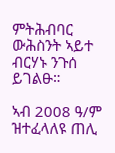ምትሕብባር ውሕስንት ኣይተ ብርሃኑ ንጉሰ ይገልፁ።

ኣብ 2008 ዓ/ም ዝተፈላለዩ ጠሊ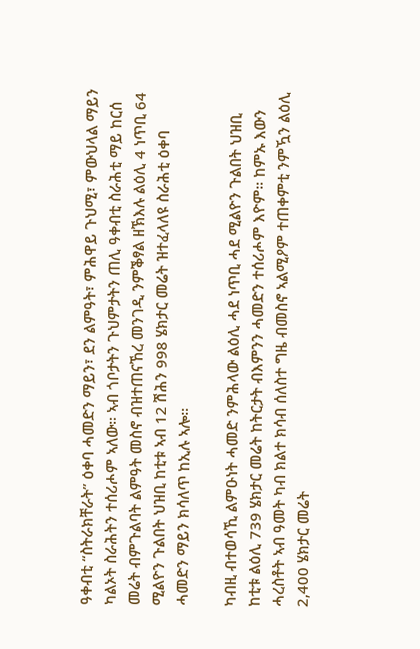ዓቀብቲ “ስትራክቸራት” ዕቀባ ሓመድን ማይን፣ ደን ልምዓት፣ ምሕዋይ ጉህሚ፣ ምውህላል ማይን ካልኦት ስራሕትን ተሰሪሖም ኣለው። ኣብ ጎቦታትን ጉህምታትን ጠሊ ዓቀብቲ ስራሕቲ ማይ ከርሰ መሬት ብምጉልባት ልምዓት መስኖ ብዝተጠናኸረ መንገዲ ንምቕፃል ዘኽእሉ ልዕሊ 4 ነጥቢ 64 ሚልዮን ጉልበት ህዝቢ ከቲቱ ኣብ 12 ሽሕን 998 ሄክታር መሬት ዝተፈላለዩ ስራሕቲ ዕቀባ ሓመድን ማይን ክሳለጥ ከኢሉ ኣሎ።

ካብዚ ብተወሳኺ ልምዑነት ሓመድ ንምሕላው ልዕሊ ሓደ ነጥቢ ሓደ ሚልዮን ጉልበት ህዝቢ ከቲቱ ልዕሊ 739 ሄክታር መሬት ከትርታት ብእምንን ሓመድን ተሰሪሖም እዮም። ከምኡ እውን ሓረስቶት ኣብ ዓመት ካብ ክልተ ክሳብ ሰለስተ ግዜ ብመስኖ ኣልሚዖም ተጠቀምቲ ንምዃን ልዕሊ 2,400 ሄክታር መሬት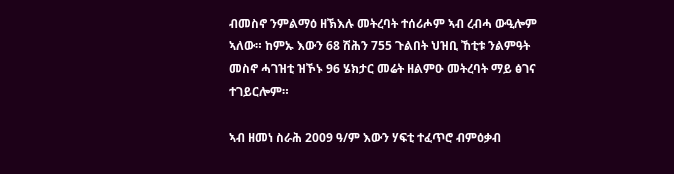ብመስኖ ንምልማዕ ዘኽእሉ መትረባት ተሰሪሖም ኣብ ረብሓ ውዒሎም ኣለው። ከምኡ እውን 68 ሽሕን 755 ጉልበት ህዝቢ ኸቲቱ ንልምዓት መስኖ ሓገዝቲ ዝኾኑ 96 ሄክታር መሬት ዘልምዑ መትረባት ማይ ፅገና ተገይርሎም።

ኣብ ዘመነ ስራሕ 2009 ዓ/ም እውን ሃፍቲ ተፈጥሮ ብምዕቃብ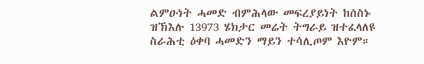ልምዑነት ሓመድ ብምሕላው መፍረያይነት ከሰስኑ ዝኽእሉ 13973 ሄክታር መሬት ትግራይ ዝተፈላለዩ ስራሕቲ ዕቀባ ሓመድን ማይን ተሳሊጦም እዮም።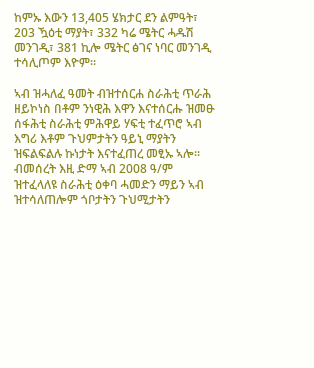ከምኡ እውን 13,405 ሄክታር ደን ልምዓት፣ 203 ዃዕቲ ማያት፣ 332 ካሬ ሜትር ሓዱሽ መንገዲ፣ 381 ኪሎ ሜትር ፅገና ነባር መንገዲ ተሳሊጦም እዮም።

ኣብ ዝሓለፈ ዓመት ብዝተሰርሐ ስራሕቲ ጥራሕ ዘይኮነስ በቶም ንነዊሕ እዋን እናተሰርሑ ዝመፁ ሰፋሕቲ ስራሕቲ ምሕዋይ ሃፍቲ ተፈጥሮ ኣብ እግሪ እቶም ጉህምታትን ዓይኒ ማያትን ዝፍልፍልሉ ኩነታት እናተፈጠረ መፂኡ ኣሎ። ብመሰረት እዚ ድማ ኣብ 2008 ዓ/ም ዝተፈላለዩ ስራሕቲ ዕቀባ ሓመድን ማይን ኣብ ዝተሳለጠሎም ጎቦታትን ጉህሚታትን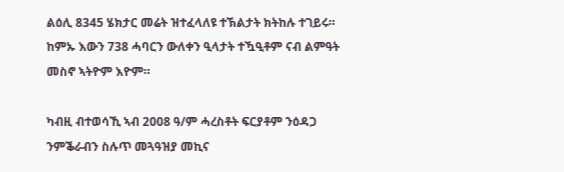ልዕሊ 8345 ሄክታር መሬት ዝተፈላለዩ ተኽልታት ክትከሉ ተገይሩ። ከምኡ እውን 738 ሓባርን ውለቀን ዒላታት ተዃዒቶም ናብ ልምዓት መስኖ ኣትዮም እዮም።

ካብዚ ብተወሳኺ ኣብ 2008 ዓ/ም ሓረስቶት ፍርያቶም ንዕዳጋ ንምቕራብን ስሉጥ መጓዓዝያ መኪና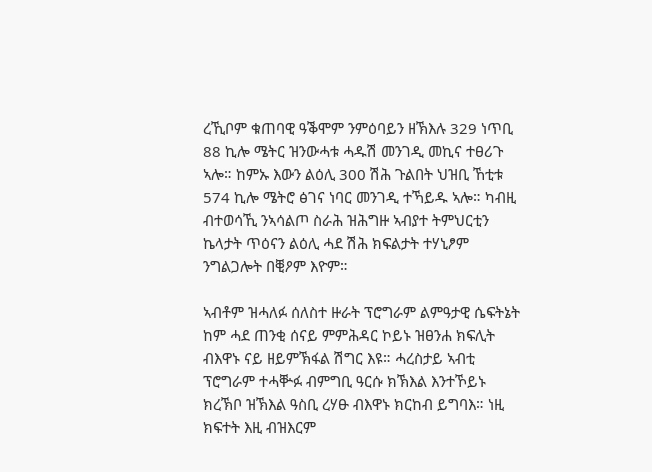ረኺቦም ቁጠባዊ ዓቕሞም ንምዕባይን ዘኽእሉ 329 ነጥቢ 88 ኪሎ ሜትር ዝንውሓቱ ሓዱሽ መንገዲ መኪና ተፀሪጉ ኣሎ። ከምኡ እውን ልዕሊ 300 ሽሕ ጉልበት ህዝቢ ኸቲቱ 574 ኪሎ ሜትሮ ፅገና ነባር መንገዲ ተኻይዱ ኣሎ። ካብዚ ብተወሳኺ ንኣሳልጦ ስራሕ ዝሕግዙ ኣብያተ ትምህርቲን ኬላታት ጥዕናን ልዕሊ ሓደ ሽሕ ክፍልታት ተሃኒፆም ንግልጋሎት በቒዖም እዮም።

ኣብቶም ዝሓለፉ ሰለስተ ዙራት ፕሮግራም ልምዓታዊ ሴፍትኔት ከም ሓደ ጠንቂ ሰናይ ምምሕዳር ኮይኑ ዝፀንሐ ክፍሊት ብእዋኑ ናይ ዘይምኽፋል ሽግር እዩ። ሓረስታይ ኣብቲ ፕሮግራም ተሓቝፉ ብምግቢ ዓርሱ ክኽእል እንተኾይኑ ክረኽቦ ዝኽእል ዓስቢ ረሃፁ ብእዋኑ ክርከብ ይግባእ። ነዚ ክፍተት እዚ ብዝእርም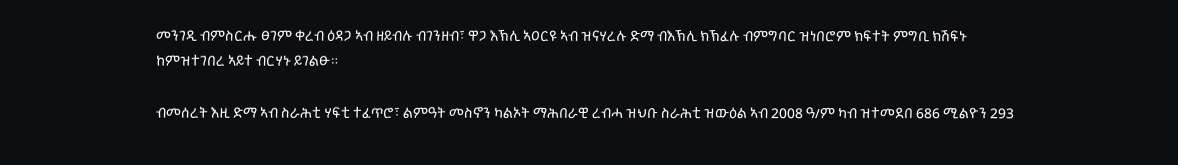መንገዲ ብምስርሑ ፀገም ቀረብ ዕዳጋ ኣብ ዘይብሉ ብገንዘብ፣ ዋጋ እኽሊ ኣዐርዩ ኣብ ዝናሃረሉ ድማ ብእኽሊ ክኽፈሉ ብምግባር ዝነበሮም ክፍተት ምግቢ ክሽፍኑ ከምዝተገበረ ኣይተ ብርሃኑ ይገልፁ።

ብመሰረት እዚ ድማ ኣብ ስራሕቲ ሃፍቲ ተፈጥሮ፣ ልምዓት መስኖን ካልኦት ማሕበራዊ ረብሓ ዝህቡ ስራሕቲ ዝውዕል ኣብ 2008 ዓ/ም ካብ ዝተመደበ 686 ሚልዮን 293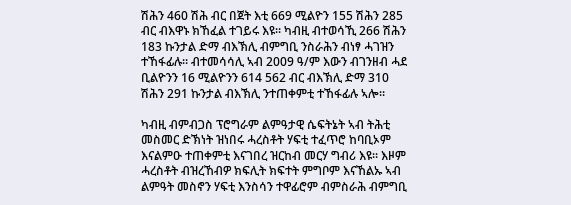ሽሕን 460 ሽሕ ብር በጀት እቲ 669 ሚልዮን 155 ሽሕን 285 ብር ብእዋኑ ክኸፈል ተገይሩ እዩ። ካብዚ ብተወሳኺ 266 ሽሕን 183 ኩንታል ድማ ብእኽሊ ብምግቢ ንስራሕን ብነፃ ሓገዝን ተኸፋፊሉ። ብተመሳሳሊ ኣብ 2009 ዓ/ም እውን ብገንዘብ ሓደ ቢልዮንን 16 ሚልዮንን 614 562 ብር ብእኽሊ ድማ 310 ሽሕን 291 ኩንታል ብእኽሊ ንተጠቀምቲ ተኸፋፊሉ ኣሎ።

ካብዚ ብምብጋስ ፕሮግራም ልምዓታዊ ሴፍትኔት ኣብ ትሕቲ መስመር ድኽነት ዝነበሩ ሓረስቶት ሃፍቲ ተፈጥሮ ከባቢኦም እናልምዑ ተጠቀምቲ እናገበረ ዝርከብ መርሃ ግብሪ እዩ። እዞም ሓረስቶት ብዝረኸብዎ ክፍሊት ክፍተት ምግቦም እናኸልኡ ኣብ ልምዓት መስኖን ሃፍቲ እንስሳን ተዋፊሮም ብምስራሕ ብምግቢ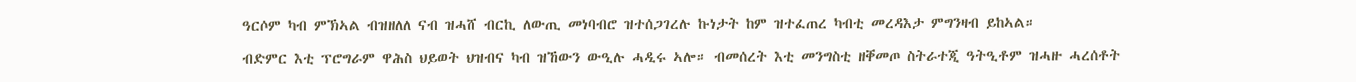ዓርሶም ካብ ምኽኣል ብዝዘለለ ናብ ዝሓሸ ብርኪ ለውጢ መነባብሮ ዝተሰጋገረሉ ኩነታት ከም ዝተፈጠረ ካብቲ መረዳእታ ምግንዛብ ይከኣል።

ብድምር እቲ ፕሮግራም ዋሕስ ህይወት ህዝብና ካብ ዝኸውን ውዒሉ ሓዲሩ ኣሎ። ብመሰረት እቲ መንግስቲ ዘቐመጦ ስትራተጂ ዓትዒቶም ዝሓዙ ሓረሰቶት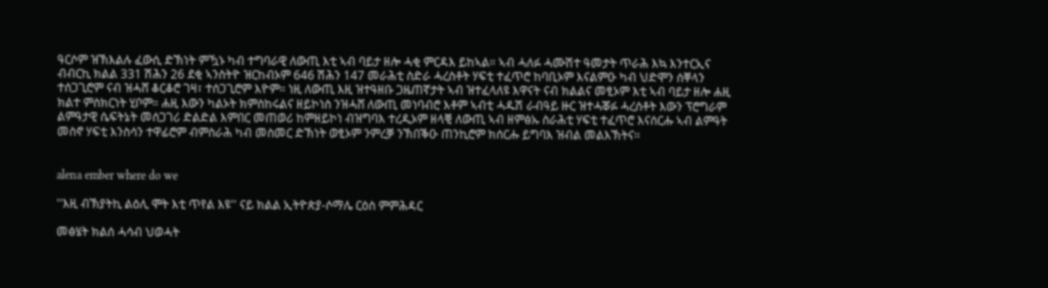ዓርሶም ዝኽእልሉ ፈውሲ ድኽነት ምዃኑ ካብ ተግባራዊ ለውጢ እቲ ኣብ ባይታ ዘሎ ሓቂ ምርዳእ ይከኣል። ኣብ ሓለፉ ሓሙሽተ ዓመታት ጥራሕ እኳ እንተርኢና ብብርኪ ክልል 331 ሽሕን 26 ደቂ ኣንስትዮ ዝርከብኦም 646 ሽሕን 147 መራሕቲ ስድራ ሓረስቶት ሃፍቲ ተፈጥሮ ከባቢኦም እናልምዑ ካብ ህድሞን ሰቐላን ተሰጋጊሮም ናብ ዝሓሸ ቆርቆሮ ገዛ፣ ተሰጋጊሮም እዮም። ነዚ ለውጢ እዚ ዝተዓዘቡ ጋዜጠኛታት ኣብ ዝተፈላለዩ እዋናት ናብ ክልልና መፂኦም እቲ ኣብ ባይታ ዘሎ ሐዚ ክልተ ምስክርነት ሂቦም። ሐዚ እውን ካልኦት ክምስከሩልና ዘይኮነስ ንዝሓሸ ለውጢ መነባብሮ እቶም ኣብቲ ሓዱሽ ራብዓይ ዙር ዝተሓቖፉ ሓረሰቶት እውን ፕሮግራም ልምዓታዊ ሴፍትኔት መሰጋገሪ ድልድል እምበር መጠወሪ ከምዘይኮነ ብዝግባእ ተረዲኦም ዘላቒ ለውጢ ኣብ ዘምፅኡ ስራሕቲ ሃፍቲ ተፈጥሮ እናሰርሑ ኣብ ልምዓት መስኖ ሃፍቲ እንስሳን ተዋፊሮም ብምስራሕ ካብ መስመር ድኽነት ወፂኦም ንምረቓ ንኽበቕዑ ጠንኪሮም ክሰርሑ ይግባእ ዝብል መልእኽትና።


alena ember where do we

''እዚ ብኽያትኪ ልዕሊ ሞት እቲ ጥየል እዩ'' ናይ ክልል ኢትዮጵያ-ሶማሌ ርዕስ ምምሕዳር

መፅሄት ክልሰ ሓሳብ ህወሓት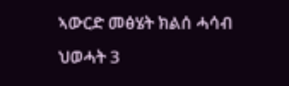ኣውርድ መፅሄት ክልሰ ሓሳብ ህወሓት 3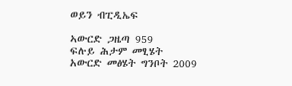ወይን ብፒዲኤፍ

ኣውርድ ጋዜጣ 959
ፍሉይ ሕታም መፂሄት
አውርድ መፅሄት ግንቦት 2009